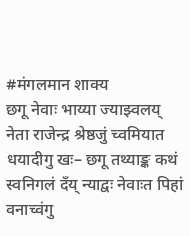#मंगलमान शाक्य
छगू नेवाः भाय्या ज्याझ्वलय् नेता राजेन्द्र श्रेष्ठजुं च्वमियात धयादीगु खः– छगू तथ्याङ्क कथं स्वनिगलं दँय् न्याद्वः नेवाःत पिहां वनाच्वंगु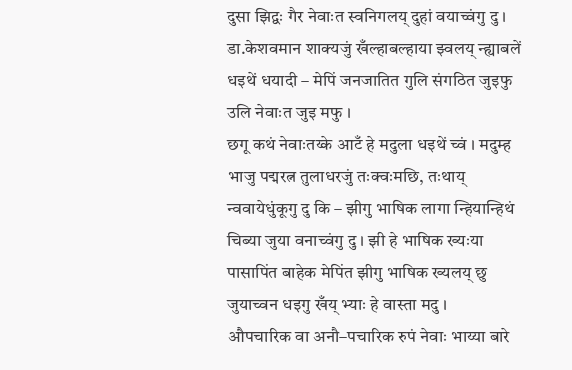दुसा झिद्वः गैर नेवाःत स्वनिगलय् दुहां वयाच्वंगु दु । डा.केशवमान शाक्यजुं खँल्हाबल्हाया झ्वलय् न्ह्याबलें धइथें धयादी – मेपिं जनजातित गुलि संगठित जुइफु उलि नेवाःत जुइ मफु ।
छगू कथं नेवाःतय्के आटँ हे मदुला धइथें च्वं । मदुम्ह भाजु पद्मरत्न तुलाधरजुं तःक्वःमछि, तःथाय् न्ववायेधुंकूगु दु कि – झीगु भाषिक लागा न्हियान्हिथं चिब्या जुया वनाच्वंगु दु । झी हे भाषिक ख्यःया पासापिंत बाहेक मेपिंत झीगु भाषिक ख्यलय् छु जुयाच्वन धइगु खँय् भ्याः हे वास्ता मदु ।
औपचारिक वा अनौ–पचारिक रुपं नेवाः भाय्या बारे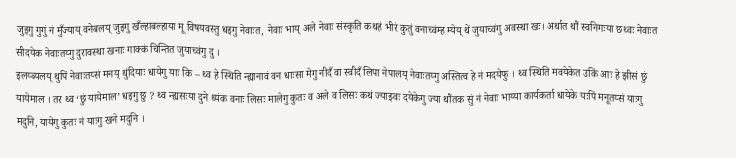जुइगु गुगुं नं मुँज्याय् वनेबलय् जुइगु खँल्हाबल्हाया मू विषयवस्तु धइगु नेवाःत, नेवाः भाय् अले नेवाः संस्कृति कथहं भीरं कुतुं वनाच्वंम्ह म्येय् थें जुयाच्वंगु अवस्था खः। अर्थात थौं स्वनिगःया छथ्वः नेवाःत सीदयेक नेवाःतय्गु दुरावस्था खनाः गाक्कं चिन्तित जुयाच्वंगु दु ।
इलय्ब्यलय् थुपिं नेवाःतय्सं मनय् थुंदियाः धायेगु याः कि – थ्व हे स्थिति न्ह्यानावं वन धाःसा मेगु नीदँ वा स्वीदँ लिपा नेपालय् नेवाःतय्गु अस्तित्व हे नं मदयेफु । थ्व स्थिति मवयेकेत उकिं आः हे झीसं छुं यायेमाल । तर थ्व ‘छुं यायेमाल’ धइगु छु ? थ्व न्ह्यसःया दुने थ्यंक वनाः लिसः मालेगु कुतः व अले व लिसः कथं ज्याझ्वः दयेकेगु ज्या थौंतक सुं नं नेवाः भाय्या कार्यकर्ता धायेके यःपिं मनूतय्सं याःगु मदुनि, यायेगु कुतः नं याःगु खने मदुनि ।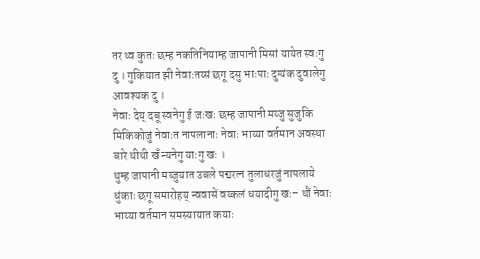तर थ्व कुतः छम्ह नकतिनियाम्ह जापानी मिसां यायेत स्वःगु दु । गुकियात झी नेवाःतय्सं छगू दसु भाःपाः दुग्यंक दुवालेगु आवश्यक दु ।
नेवाः देय् दबू स्वनेगु ई जःखः छम्ह जापानी मय्जु सुजुकि मिकिकोजुं नेवाःत नापलानाः नेवाः भाय्या वर्तमान अवस्था बारे थीथी खँ न्यनेगु याःगु खः ।
थुम्ह जापानी मय्जुयात उबले पद्मरत्न तुलाधरजुं नापलाये धुंकाः छगू समारोहय् न्ववासें वय्कलं धयादीगु खः– थौं नेवाः भाय्या वर्तमान समस्यायात कयाः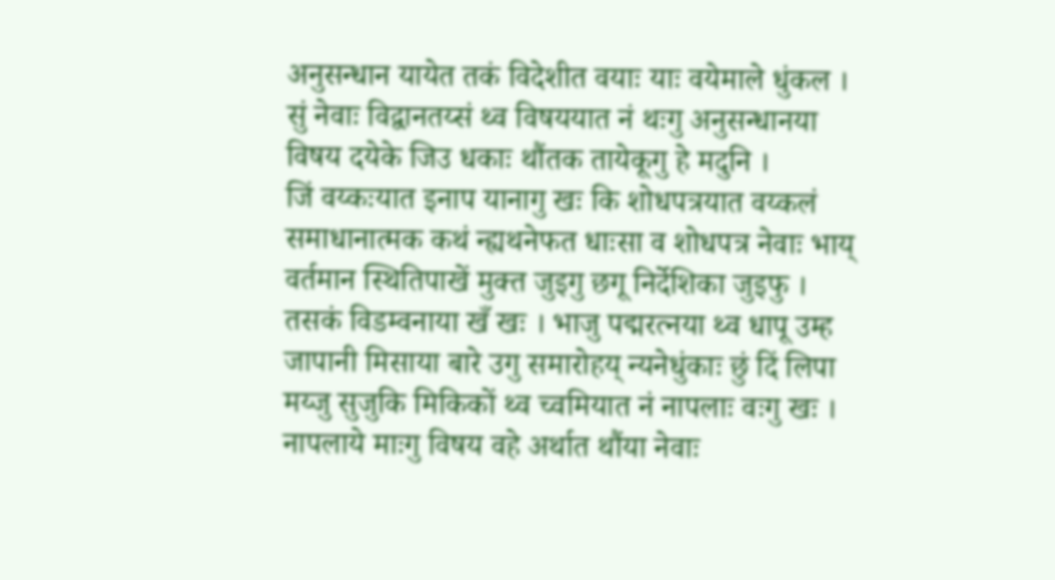अनुसन्धान यायेत तकं विदेशीत वयाः याः वयेमाले धुंकल । सुं नेवाः विद्वानतय्सं थ्व विषययात नं थःगु अनुसन्धानया विषय दयेके जिउ धकाः थौंतक तायेकूगु हे मदुनि ।
जिं वय्कःयात इनाप यानागु खः कि शोधपत्रयात वय्कलं समाधानात्मक कथं न्ह्यथनेफत धाःसा व शोधपत्र नेवाः भाय् वर्तमान स्थितिपाखें मुक्त जुइगु छगू निर्देशिका जुइफु ।
तसकं विडम्वनाया खँ खः । भाजु पद्मरत्नया थ्व धापू उम्ह जापानी मिसाया बारे उगु समारोहय् न्यनेधुंकाः छुं दिं लिपा मय्जु सुजुकि मिकिकों थ्व च्वमियात नं नापलाः वःगु खः । नापलाये माःगु विषय वहे अर्थात थौंया नेवाः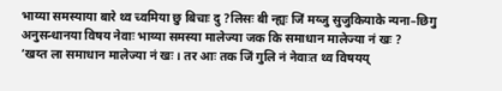भाय्या समस्याया बारे थ्व च्वमिया छु बिचाः दु ?लिसः बी न्ह्यः जिं मय्जु सुजुकियाके न्यना–छिगु अनुसन्धानया विषय नेवाः भाय्या समस्या मालेज्या जक कि समाधान मालेज्या नं खः ?
‘खय्त ला समाधान मालेज्या नं खः । तर आः तक जिं गुलि नं नेवाःत थ्व विषयय्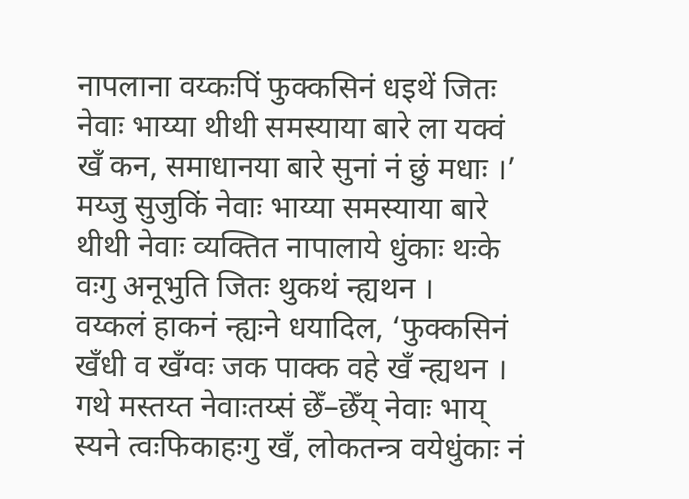नापलाना वय्कःपिं फुक्कसिनं धइथें जितः नेवाः भाय्या थीथी समस्याया बारे ला यक्वं खँ कन, समाधानया बारे सुनां नं छुं मधाः ।’ मय्जु सुजुकिं नेवाः भाय्या समस्याया बारे थीथी नेवाः व्यक्तित नापालाये धुंकाः थःके वःगु अनूभुति जितः थुकथं न्ह्यथन ।
वय्कलं हाकनं न्ह्यःने धयादिल, ‘फुक्कसिनं खँधी व खँग्वः जक पाक्क वहे खँ न्ह्यथन । गथे मस्तय्त नेवाःतय्सं छेँ–छेँय् नेवाः भाय् स्यने त्वःफिकाहःगु खँ, लोकतन्त्र वयेधुंकाः नं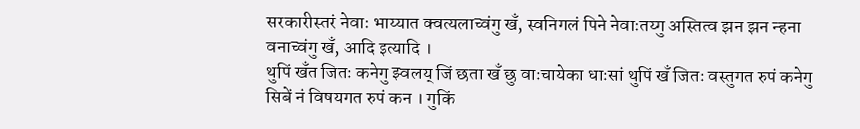सरकारीस्तरं नेवाः भाय्यात क्वत्यलाच्वंगु खँ, स्वनिगलं पिने नेवाःतय्गु अस्तित्व झन झन न्हना वनाच्वंगु खँ, आदि इत्यादि ।
थुपिं खँत जितः कनेगु झ्वलय् जिं छता खँ छु वाःचायेका धाःसां थुपिं खँ जितः वस्तुगत रुपं कनेगु सिबें नं विषयगत रुपं कन । गुकिं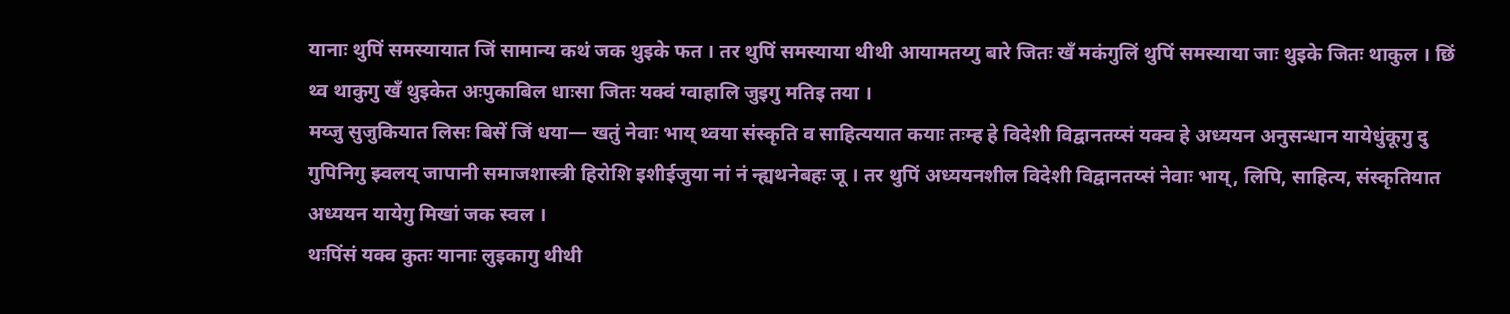यानाः थुपिं समस्यायात जिं सामान्य कथं जक थुइके फत । तर थुपिं समस्याया थीथी आयामतय्गु बारे जितः खँ मकंगुलिं थुपिं समस्याया जाः थुइके जितः थाकुल । छिं थ्व थाकुगु खँ थुइकेत अःपुकाबिल धाःसा जितः यक्वं ग्वाहालि जुइगु मतिइ तया ।
मय्जु सुजुकियात लिसः बिसें जिं धया— खतुं नेवाः भाय् थ्वया संस्कृति व साहित्ययात कयाः तःम्ह हे विदेशी विद्वानतय्सं यक्व हे अध्ययन अनुसन्धान यायेधुंकूगु दु गुपिनिगु झ्वलय् जापानी समाजशास्त्री हिरोशि इशीईजुया नां नं न्ह्यथनेबहः जू । तर थुपिं अध्ययनशील विदेशी विद्वानतय्सं नेवाः भाय्, लिपि, साहित्य, संस्कृतियात अध्ययन यायेगु मिखां जक स्वल ।
थःपिंसं यक्व कुतः यानाः लुइकागु थीथी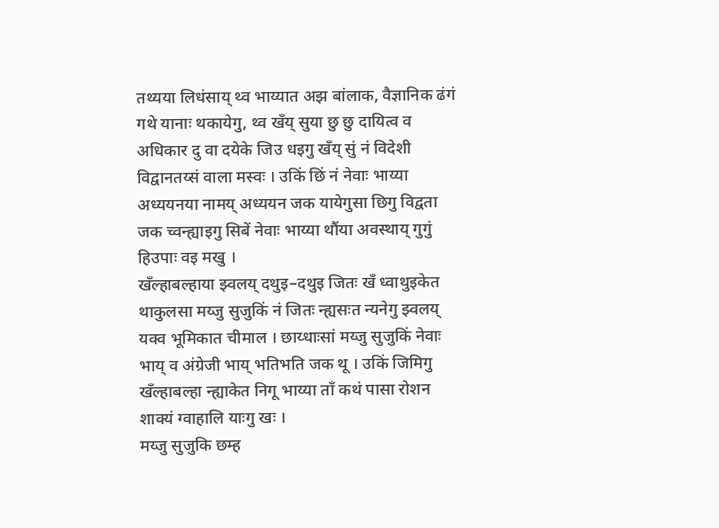तथ्यया लिधंसाय् थ्व भाय्यात अझ बांलाक, वैज्ञानिक ढंगं गथे यानाः थकायेगु, थ्व खँय् सुया छु छु दायित्व व अधिकार दु वा दयेके जिउ धइगु खँय् सुं नं विदेशी विद्वानतय्सं वाला मस्वः । उकिं छिं नं नेवाः भाय्या अध्ययनया नामय् अध्ययन जक यायेगुसा छिगु विद्वता जक च्वन्ह्याइगु सिबें नेवाः भाय्या थौंया अवस्थाय् गुगुं हिउपाः वइ मखु ।
खँल्हाबल्हाया झ्वलय् दथुइ–दथुइ जितः खँ ध्वाथुइकेत थाकुलसा मय्जु सुजुकिं नं जितः न्ह्यसःत न्यनेगु झ्वलय् यक्व भूमिकात चीमाल । छाय्धाःसां मय्जु सुजुकिं नेवाः भाय् व अंग्रेजी भाय् भतिभति जक थू । उकिं जिमिगु खँल्हाबल्हा न्ह्याकेत निगू भाय्या ताँ कथं पासा रोशन शाक्यं ग्वाहालि याःगु खः ।
मय्जु सुजुकि छम्ह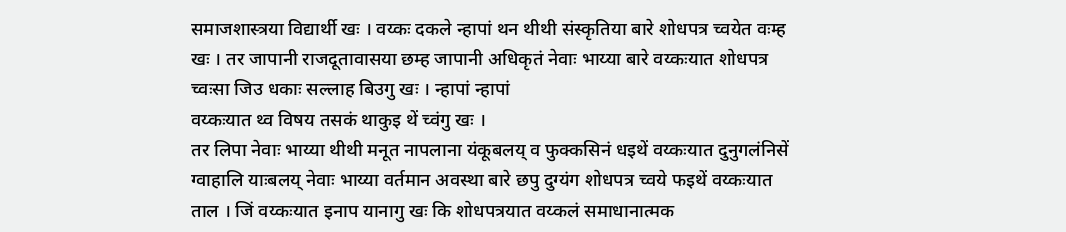समाजशास्त्रया विद्यार्थी खः । वय्कः दकले न्हापां थन थीथी संस्कृतिया बारे शोधपत्र च्वयेत वःम्ह खः । तर जापानी राजदूतावासया छम्ह जापानी अधिकृतं नेवाः भाय्या बारे वय्कःयात शोधपत्र च्वःसा जिउ धकाः सल्लाह बिउगु खः । न्हापां न्हापां
वय्कःयात थ्व विषय तसकं थाकुइ थें च्वंगु खः ।
तर लिपा नेवाः भाय्या थीथी मनूत नापलाना यंकूबलय् व फुक्कसिनं धइथें वय्कःयात दुनुगलंनिसें ग्वाहालि याःबलय् नेवाः भाय्या वर्तमान अवस्था बारे छपु दुग्यंग शोधपत्र च्वये फइथें वय्कःयात ताल । जिं वय्कःयात इनाप यानागु खः कि शोधपत्रयात वय्कलं समाधानात्मक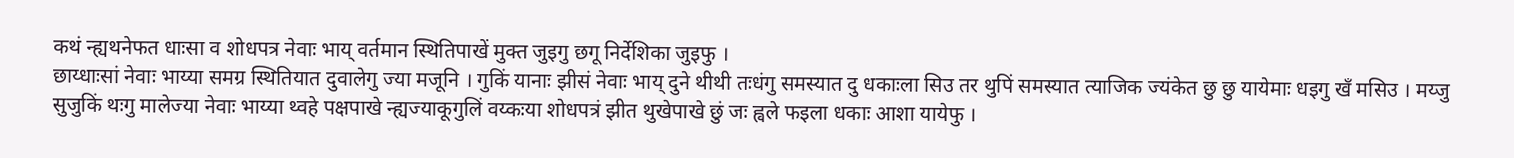कथं न्ह्यथनेफत धाःसा व शोधपत्र नेवाः भाय् वर्तमान स्थितिपाखें मुक्त जुइगु छगू निर्देशिका जुइफु ।
छाय्धाःसां नेवाः भाय्या समग्र स्थितियात दुवालेगु ज्या मजूनि । गुकिं यानाः झीसं नेवाः भाय् दुने थीथी तःधंगु समस्यात दु धकाःला सिउ तर थुपिं समस्यात त्याजिक ज्यंकेत छु छु यायेमाः धइगु खँ मसिउ । मय्जु सुजुकिं थःगु मालेज्या नेवाः भाय्या थ्वहे पक्षपाखे न्ह्यज्याकूगुलिं वय्कःया शोधपत्रं झीत थुखेपाखे छुं जः ह्वले फइला धकाः आशा यायेफु ।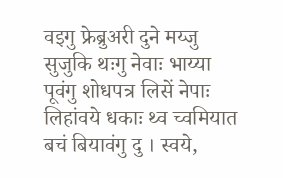वइगु फ्रेब्रुअरी दुने मय्जु सुजुकि थःगु नेवाः भाय्या पूवंगु शोधपत्र लिसें नेपाः लिहांवये धकाः थ्व च्वमियात बचं बियावंगु दु । स्वये,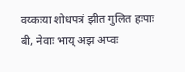वय्कःया शोधपत्रं झीत गुलित हःपाः बी, नेवाः भाय् अझ अप्वः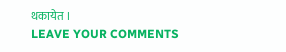थकायेत ।
LEAVE YOUR COMMENTS